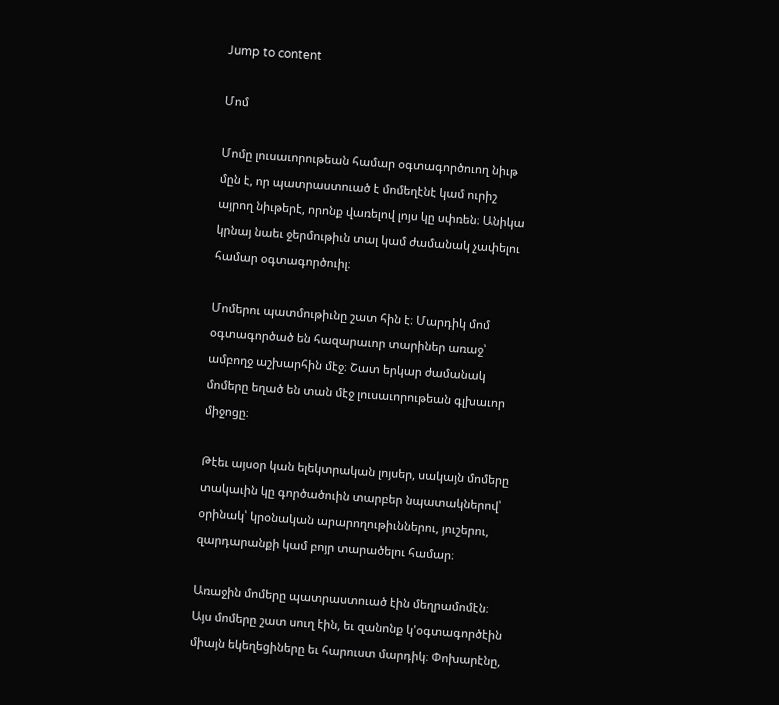Jump to content

Մոմ

Մոմը լուսաւորութեան համար օգտագործուող նիւթ մըն է, որ պատրաստուած է մոմեղէնէ կամ ուրիշ այրող նիւթերէ, որոնք վառելով լոյս կը սփռեն։ Անիկա կրնայ նաեւ ջերմութիւն տալ կամ ժամանակ չափելու համար օգտագործուիլ։

Մոմերու պատմութիւնը շատ հին է։ Մարդիկ մոմ օգտագործած են հազարաւոր տարիներ առաջ՝ ամբողջ աշխարհին մէջ։ Շատ երկար ժամանակ մոմերը եղած են տան մէջ լուսաւորութեան գլխաւոր միջոցը։

Թէեւ այսօր կան ելեկտրական լոյսեր, սակայն մոմերը տակաւին կը գործածուին տարբեր նպատակներով՝ օրինակ՝ կրօնական արարողութիւններու, յուշերու, զարդարանքի կամ բոյր տարածելու համար։

Առաջին մոմերը պատրաստուած էին մեղրամոմէն։ Այս մոմերը շատ սուղ էին, եւ զանոնք կ'օգտագործէին միայն եկեղեցիները եւ հարուստ մարդիկ։ Փոխարէնը,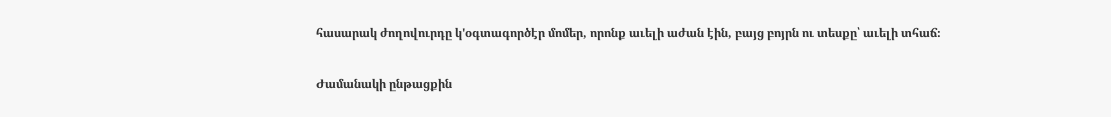հասարակ ժողովուրդը կ'օգտագործէր մոմեր, որոնք աւելի աժան էին, բայց բոյրն ու տեսքը՝ աւելի տհաճ։

Ժամանակի ընթացքին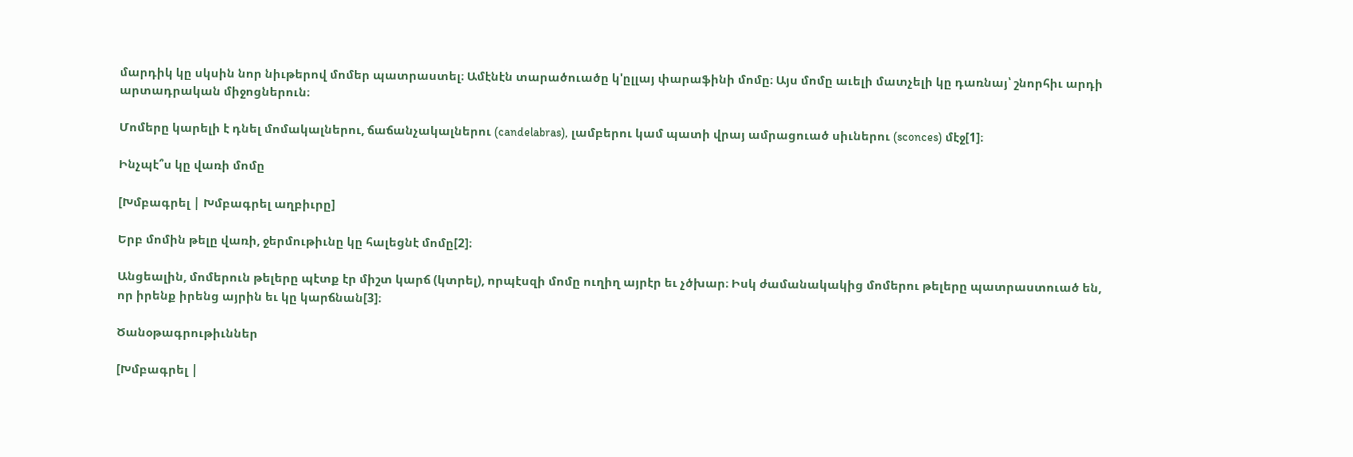մարդիկ կը սկսին նոր նիւթերով մոմեր պատրաստել։ Ամէնէն տարածուածը կ'ըլլայ փարաֆինի մոմը։ Այս մոմը աւելի մատչելի կը դառնայ՝ շնորհիւ արդի արտադրական միջոցներուն։

Մոմերը կարելի է դնել մոմակալներու, ճաճանչակալներու (candelabras), լամբերու կամ պատի վրայ ամրացուած սիւներու (sconces) մէջ[1]։

Ինչպէ՞ս կը վառի մոմը

[Խմբագրել | Խմբագրել աղբիւրը]

Երբ մոմին թելը վառի, ջերմութիւնը կը հալեցնէ մոմը[2]։

Անցեալին, մոմերուն թելերը պէտք էր միշտ կարճ (կտրել), որպէսզի մոմը ուղիղ այրէր եւ չծխար։ Իսկ ժամանակակից մոմերու թելերը պատրաստուած են, որ իրենք իրենց այրին եւ կը կարճնան[3]։

Ծանօթագրութիւններ

[Խմբագրել |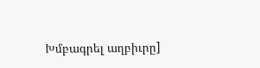Խմբագրել աղբիւրը]